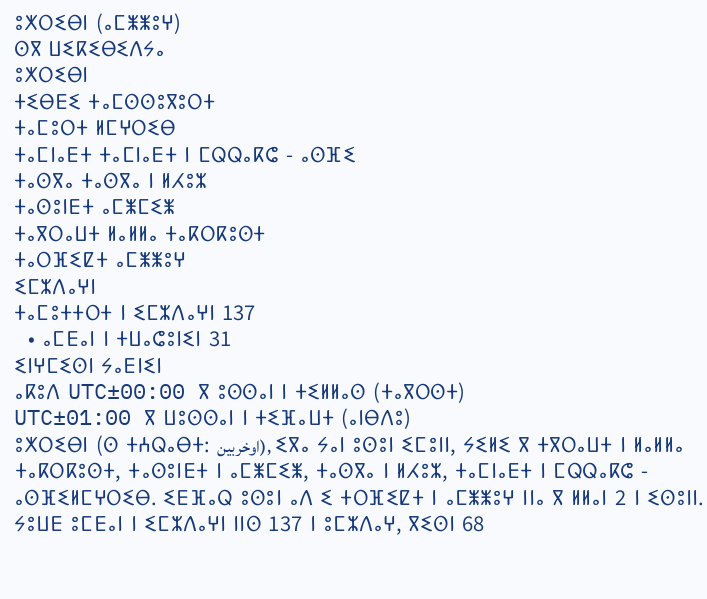ⵓⵅⵔⵉⴱⵏ (ⴰⵎⵥⵥⵓⵖ)
ⵙⴳ ⵡⵉⴽⵉⴱⵉⴷⵢⴰ
ⵓⵅⵔⵉⴱⵏ
ⵜⵉⴱⴹⵉ ⵜⴰⵎⵙⵙⵓⴳⵓⵔⵜ
ⵜⴰⵎⵓⵔⵜ ⵍⵎⵖⵔⵉⴱ
ⵜⴰⵎⵏⴰⴹⵜ ⵜⴰⵎⵏⴰⴹⵜ ⵏ ⵎⵕⵕⴰⴽⵛ - ⴰⵙⴼⵉ
ⵜⴰⵙⴳⴰ ⵜⴰⵙⴳⴰ ⵏ ⵍⵃⵓⵣ
ⵜⴰⵙⵓⵏⴹⵜ ⴰⵎⵥⵎⵉⵥ
ⵜⴰⴳⵔⴰⵡⵜ ⵍⴰⵍⵍⴰ ⵜⴰⴽⵔⴽⵓⵙⵜ
ⵜⴰⵔⴼⵉⵇⵜ ⴰⵎⵥⵥⵓⵖ
ⵉⵎⵣⴷⴰⵖⵏ
ⵜⴰⵎⵓⵜⵜⵔⵜ ⵏ ⵉⵎⵣⴷⴰⵖⵏ 137
  • ⴰⵎⴹⴰⵏ ⵏ ⵜⵡⴰⵛⵓⵏⵉⵏ 31
ⵉⵏⵖⵎⵉⵙⵏ ⵢⴰⴹⵏⵉⵏ
ⴰⴽⵓⴷ UTC±00:00 ⴳ ⵓⵙⵙⴰⵏ ⵏ ⵜⵉⵍⵍⴰⵙ (ⵜⴰⴳⵔⵙⵜ)
UTC±01:00 ⴳ ⵡⵓⵙⵙⴰⵏ ⵏ ⵜⵉⴼⴰⵡⵜ (ⴰⵏⴱⴷⵓ)
ⵓⵅⵔⵉⴱⵏ (ⵙ ⵜⵄⵕⴰⴱⵜ: اوخربين), ⵉⴳⴰ ⵢⴰⵏ ⵓⵙⵓⵏ ⵉⵎⵓⵏⵏ, ⵢⵉⵍⵉ ⴳ ⵜⴳⵔⴰⵡⵜ ⵏ ⵍⴰⵍⵍⴰ ⵜⴰⴽⵔⴽⵓⵙⵜ, ⵜⴰⵙⵓⵏⴹⵜ ⵏ ⴰⵎⵥⵎⵉⵥ, ⵜⴰⵙⴳⴰ ⵏ ⵍⵃⵓⵣ, ⵜⴰⵎⵏⴰⴹⵜ ⵏ ⵎⵕⵕⴰⴽⵛ - ⴰⵙⴼⵉⵍⵎⵖⵔⵉⴱ. ⵉⴹⴼⴰⵕ ⵓⵙⵓⵏ ⴰⴷ ⵉ ⵜⵔⴼⵉⵇⵜ ⵏ ⴰⵎⵥⵥⵓⵖ ⵏⵏⴰ ⴳ ⵍⵍⴰⵏ 2 ⵏ ⵉⵙⵓⵏⵏ. ⵢⵓⵡⴹ ⵓⵎⴹⴰⵏ ⵏ ⵉⵎⵣⴷⴰⵖⵏ ⵏⵏⵙ 137 ⵏ ⵓⵎⵣⴷⴰⵖ, ⴳⵉⵙⵏ 68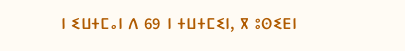ⵏ ⵉⵡⵜⵎⴰⵏ ⴷ 69 ⵏ ⵜⵡⵜⵎⵉⵏ, ⴳ ⵓⵙⵉⴹⵏ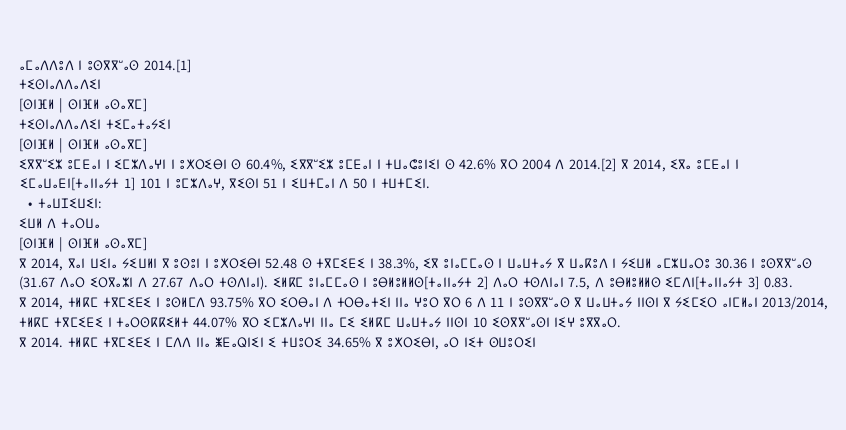ⴰⵎⴰⴷⴷⵓⴷ ⵏ ⵓⵙⴳⴳⵯⴰⵙ 2014.[1]
ⵜⵉⵙⵏⴰⴷⴷⴰⴷⵉⵏ
[ⵙⵏⴼⵍ | ⵙⵏⴼⵍ ⴰⵙⴰⴳⵎ]
ⵜⵉⵙⵏⴰⴷⴷⴰⴷⵉⵏ ⵜⵉⵎⴰⵜⴰⵢⵉⵏ
[ⵙⵏⴼⵍ | ⵙⵏⴼⵍ ⴰⵙⴰⴳⵎ]
ⵉⴳⴳⵯⵉⵣ ⵓⵎⴹⴰⵏ ⵏ ⵉⵎⵣⴷⴰⵖⵏ ⵏ ⵓⵅⵔⵉⴱⵏ ⵙ 60.4%, ⵉⴳⴳⵯⵉⵣ ⵓⵎⴹⴰⵏ ⵏ ⵜⵡⴰⵛⵓⵏⵉⵏ ⵙ 42.6% ⴳⵔ 2004 ⴷ 2014.[2] ⴳ 2014, ⵉⴳⴰ ⵓⵎⴹⴰⵏ ⵏ ⵉⵎⴰⵡⴰⴹⵏ[ⵜⴰⵏⵏⴰⵢⵜ 1] 101 ⵏ ⵓⵎⵣⴷⴰⵖ, ⴳⵉⵙⵏ 51 ⵏ ⵉⵡⵜⵎⴰⵏ ⴷ 50 ⵏ ⵜⵡⵜⵎⵉⵏ.
  • ⵜⴰⵡⵊⵉⵡⵉⵏ:
ⵉⵡⵍ ⴷ ⵜⴰⵔⵡⴰ
[ⵙⵏⴼⵍ | ⵙⵏⴼⵍ ⴰⵙⴰⴳⵎ]
ⴳ 2014, ⴳⴰⵏ ⵡⵉⵏⴰ ⵢⵉⵡⵍⵏ ⴳ ⵓⵙⵓⵏ ⵏ ⵓⵅⵔⵉⴱⵏ 52.48 ⵙ ⵜⴳⵎⵉⴹⵉ ⵏ 38.3%, ⵉⴳ ⵓⵏⴰⵎⵎⴰⵙ ⵏ ⵡⴰⵡⵜⴰⵢ ⴳ ⵡⴰⴽⵓⴷ ⵏ ⵢⵉⵡⵍ ⴰⵎⵣⵡⴰⵔⵓ 30.36 ⵏ ⵓⵙⴳⴳⵯⴰⵙ (31.67 ⴷⴰⵔ ⵉⵔⴳⴰⵣⵏ ⴷ 27.67 ⴷⴰⵔ ⵜⵙⴷⵏⴰⵏ). ⵉⵍⴽⵎ ⵓⵏⴰⵎⵎⴰⵙ ⵏ ⵓⴱⵍⵓⵍⵍⵙ[ⵜⴰⵏⵏⴰⵢⵜ 2] ⴷⴰⵔ ⵜⵙⴷⵏⴰⵏ 7.5, ⴷ ⵓⴱⵍⵓⵍⵍⵙ ⵉⵎⴷⵏ[ⵜⴰⵏⵏⴰⵢⵜ 3] 0.83.
ⴳ 2014, ⵜⵍⴽⵎ ⵜⴳⵎⵉⴹⵉ ⵏ ⵓⵙⵍⵎⴷ 93.75% ⴳⵔ ⵉⵔⴱⴰⵏ ⴷ ⵜⵔⴱⴰⵜⵉⵏ ⵏⵏⴰ ⵖⵓⵔ ⴳⵔ 6 ⴷ 11 ⵏ ⵓⵙⴳⴳⵯⴰⵙ ⴳ ⵡⴰⵡⵜⴰⵢ ⵏⵏⵙⵏ ⴳ ⵢⵉⵎⵉⵔ ⴰⵏⵎⵍⴰⵏ 2013/2014, ⵜⵍⴽⵎ ⵜⴳⵎⵉⴹⵉ ⵏ ⵜⴰⵔⵙⴽⴽⵉⵍⵜ 44.07% ⴳⵔ ⵉⵎⵣⴷⴰⵖⵏ ⵏⵏⴰ ⵎⵉ ⵉⵍⴽⵎ ⵡⴰⵡⵜⴰⵢ ⵏⵏⵙⵏ 10 ⵉⵙⴳⴳⵯⴰⵙⵏ ⵏⵉⵖ ⵓⴳⴳⴰⵔ.
ⴳ 2014. ⵜⵍⴽⵎ ⵜⴳⵎⵉⴹⵉ ⵏ ⵎⴷⴷ ⵏⵏⴰ ⵥⴹⴰⵕⵏⵉⵏ ⵉ ⵜⵡⵓⵔⵉ 34.65% ⴳ ⵓⵅⵔⵉⴱⵏ, ⴰⵔ ⵏⵉⵜ ⵙⵡⵓⵔⵉⵏ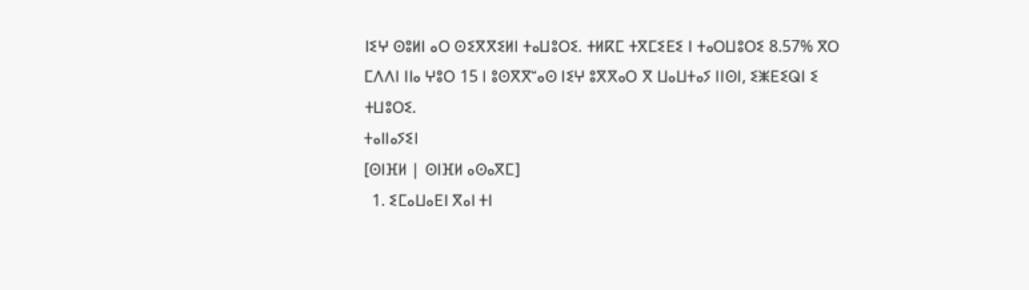ⵏⵉⵖ ⵙⵓⵍⵏ ⴰⵔ ⵙⵉⴳⴳⵉⵍⵏ ⵜⴰⵡⵓⵔⵉ. ⵜⵍⴽⵎ ⵜⴳⵎⵉⴹⵉ ⵏ ⵜⴰⵔⵡⵓⵔⵉ 8.57% ⴳⵔ ⵎⴷⴷⵏ ⵏⵏⴰ ⵖⵓⵔ 15 ⵏ ⵓⵙⴳⴳⵯⴰⵙ ⵏⵉⵖ ⵓⴳⴳⴰⵔ ⴳ ⵡⴰⵡⵜⴰⵢ ⵏⵏⵙⵏ, ⵉⵥⴹⵉⵕⵏ ⵉ ⵜⵡⵓⵔⵉ.
ⵜⴰⵏⵏⴰⵢⵉⵏ
[ⵙⵏⴼⵍ | ⵙⵏⴼⵍ ⴰⵙⴰⴳⵎ]
  1. ⵉⵎⴰⵡⴰⴹⵏ ⴳⴰⵏ ⵜⵏ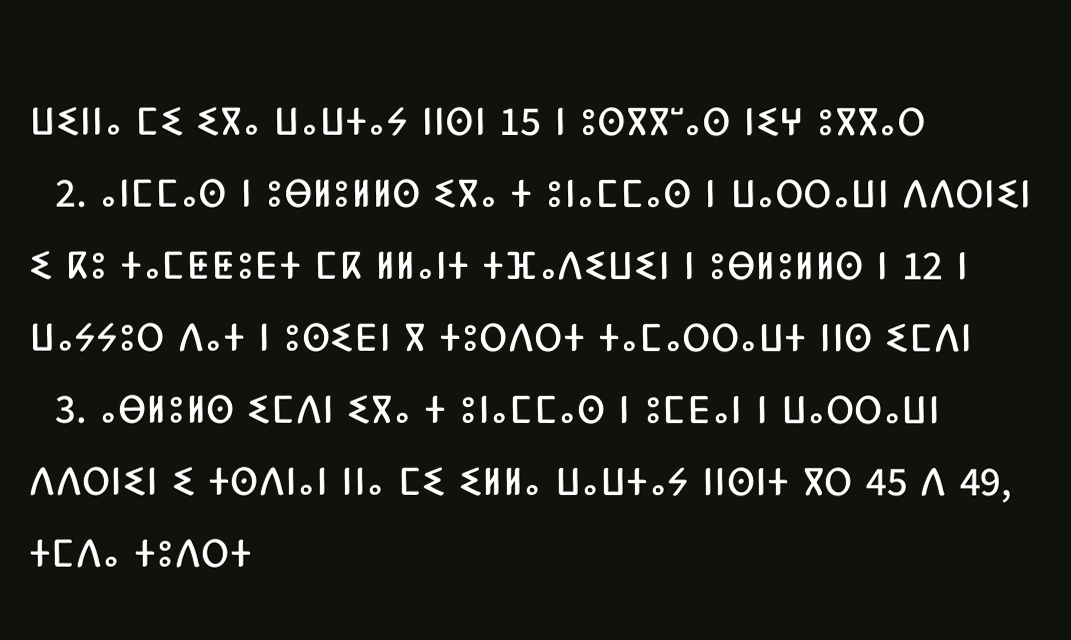ⵡⵉⵏⵏⴰ ⵎⵉ ⵉⴳⴰ ⵡⴰⵡⵜⴰⵢ ⵏⵏⵙⵏ 15 ⵏ ⵓⵙⴳⴳⵯⴰⵙ ⵏⵉⵖ ⵓⴳⴳⴰⵔ
  2. ⴰⵏⵎⵎⴰⵙ ⵏ ⵓⴱⵍⵓⵍⵍⵙ ⵉⴳⴰ ⵜ ⵓⵏⴰⵎⵎⴰⵙ ⵏ ⵡⴰⵔⵔⴰⵡⵏ ⴷⴷⵔⵏⵉⵏ ⵉ ⴽⵓ ⵜⴰⵎⵟⵟⵓⴹⵜ ⵎⴽ ⵍⵍⴰⵏⵜ ⵜⴼⴰⴷⵉⵡⵉⵏ ⵏ ⵓⴱⵍⵓⵍⵍⵙ ⵏ 12 ⵏ ⵡⴰⵢⵢⵓⵔ ⴷⴰⵜ ⵏ ⵓⵙⵉⴹⵏ ⴳ ⵜⵓⵔⴷⵔⵜ ⵜⴰⵎⴰⵔⵔⴰⵡⵜ ⵏⵏⵙ ⵉⵎⴷⵏ
  3. ⴰⴱⵍⵓⵍⵙ ⵉⵎⴷⵏ ⵉⴳⴰ ⵜ ⵓⵏⴰⵎⵎⴰⵙ ⵏ ⵓⵎⴹⴰⵏ ⵏ ⵡⴰⵔⵔⴰⵡⵏ ⴷⴷⵔⵏⵉⵏ ⵉ ⵜⵙⴷⵏⴰⵏ ⵏⵏⴰ ⵎⵉ ⵉⵍⵍⴰ ⵡⴰⵡⵜⴰⵢ ⵏⵏⵙⵏⵜ ⴳⵔ 45 ⴷ 49, ⵜⵎⴷⴰ ⵜⵓⴷⵔⵜ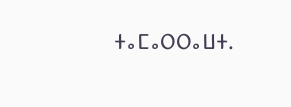ⵜⴰⵎⴰⵔⵔⴰⵡⵜ.